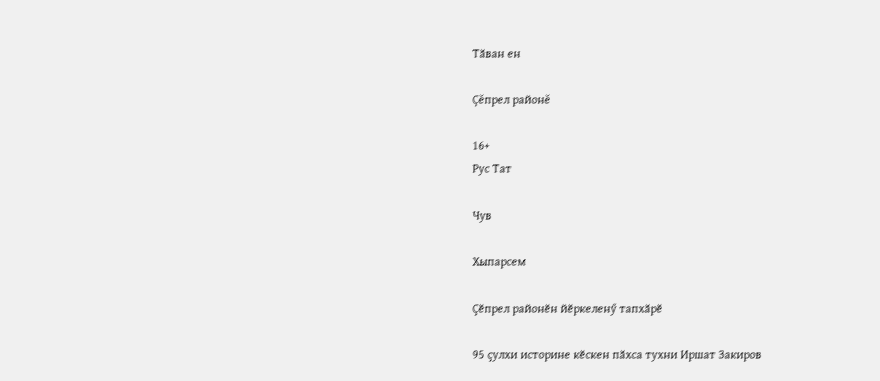Тӑван ен

Çĕпрел районĕ

16+
Рус Тат

Чув

Хыпарсем

Ҫӗпрел районӗн йӗркеленӳ тапхӑрӗ

95 ҫулхи историне кӗскен пӑхса тухни Иршат Закиров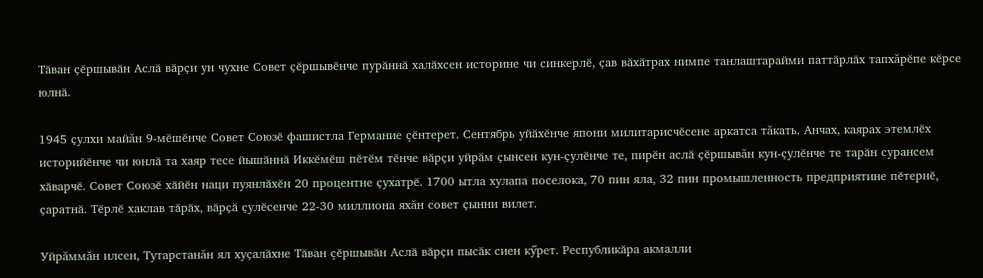Тӑван ҫӗршывӑн Аслӑ вӑрҫи ун чухне Совет ҫӗршывӗнче пурӑннӑ халӑхсен историне чи синкерлӗ, ҫав вӑхӑтрах нимпе танлаштарайми паттӑрлӑх тапхăрӗпе кӗрсе юлнӑ.

1945 ҫулхи майăн 9-мӗшӗнче Совет Союзӗ фашистла Германие çӗнтерет. Сентябрь уйӑхӗнче япони милитарисчӗсене аркатса тăкать. Анчах, каярах этемлӗх историйӗнче чи юнлӑ та хаяр тесе йышӑннӑ Иккӗмӗш пӗтӗм тӗнче вӑрҫи уйрӑм ҫынсен кун-ҫулӗнче те, пирӗн аслӑ ҫӗршывăн кун-ҫулӗнче те тарӑн сурансем хӑварчӗ. Совет Союзӗ хӑйӗн наци пуянлӑхӗн 20 процентне ҫухатрӗ. 1700 ытла хулапа поселока, 70 пин яла, 32 пин промышленность предприятине пӗтернӗ, ҫаратнӑ. Тӗрлӗ хаклав тӑрӑх, вӑрҫӑ ҫулӗсенче 22-30 миллиона яхăн совет ҫынни вилет.

Уйрăммăн илсен, Тутарстанăн ял хуҫалӑхне Тӑван çӗршывӑн Аслӑ вӑрҫи пысӑк сиен кӳрет. Республикӑра акмалли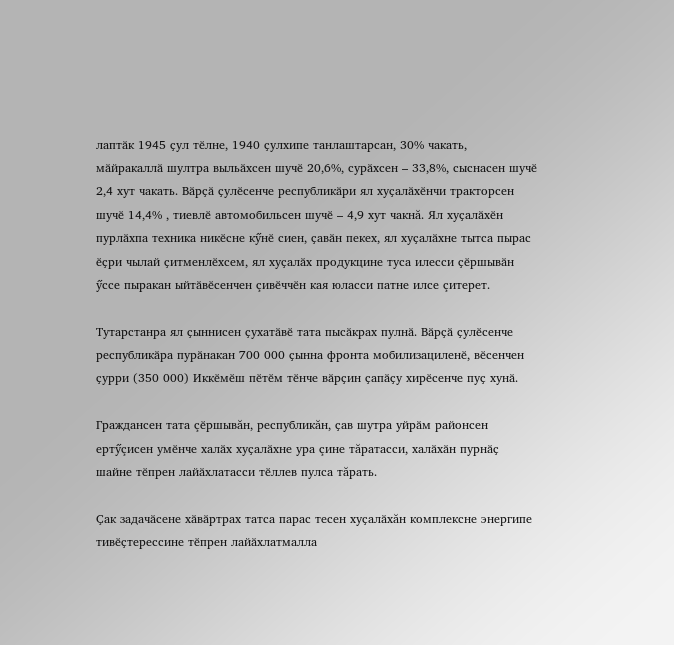лаптӑк 1945 ҫул тӗлне, 1940 ҫулхипе танлаштарсан, 30% чакать, мӑйракаллӑ шултра выльӑхсен шучӗ 20,6%, сурӑхсен – 33,8%, сыснасен шучӗ 2,4 хут чакать. Вӑрҫӑ ҫулӗсенче республикӑри ял хуҫалӑхӗнчи тракторсен шучӗ 14,4% , тиевлӗ автомобильсен шучӗ – 4,9 хут чакнă. Ял хуҫалӑхӗн пурлӑхпа техника никӗсне кӳнӗ сиен, ҫавӑн пекех, ял хуҫалӑхне тытса пырас ӗҫри чылай ҫитменлӗхсем, ял хуҫалӑх продукцине туса илесси ҫӗршывӑн ӳссе пыракан ыйтӑвӗсенчен çивӗччӗн кая юласси патне илсе çитерет.

Тутарстанра ял ҫыннисен ҫухатӑвӗ тата пысӑкрах пулнӑ. Вӑрҫӑ ҫулӗсенче республикӑра пурӑнакан 700 000 ҫынна фронта мобилизациленӗ, вӗсенчен ҫурри (350 000) Иккӗмӗш пӗтӗм тӗнче вӑрҫин ҫапӑҫу хирӗсенче пуҫ хунӑ.

Граждансен тата çӗршывăн, республикăн, ҫав шутра уйрӑм районсен ертӳçисен умӗнче халӑх хуҫалӑхне ура çине тăратасси, халӑхӑн пурнӑҫ шайне тӗпрен лайӑхлатасси тӗллев пулса тăрать.

Ҫак задачӑсене хӑвӑртрах татса парас тесен хуҫалӑхăн комплексне энергипе тивӗҫтерессине тӗпрен лайӑхлатмалла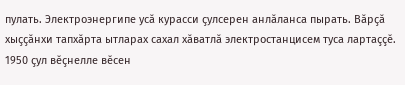пулать. Электроэнергипе усӑ курасси ҫулсерен анлӑланса пырать. Вӑрҫӑ хыҫҫӑнхи тапхӑрта ытларах сахал хӑватлӑ электростанцисем туса лартаççӗ. 1950 ҫул вӗҫнелле вӗсен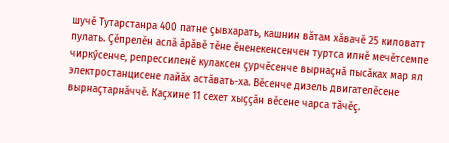шучӗ Тутарстанра 400 патне ҫывхарать, кашнин вӑтам хӑвачӗ 25 киловатт пулать. Çӗпрелӗн аслӑ ӑрӑвӗ тӗне ӗненекенсенчен туртса илнӗ мечӗтсемпе чиркӳсенче, репрессиленӗ кулаксен ҫурчӗсенче вырнаҫнӑ пысӑках мар ял электростанцисене лайӑх астӑвать-ха. Вӗсенче дизель двигателӗсене вырнаҫтарнӑччӗ. Каҫхине 11 сехет хыҫҫӑн вӗсене чарса тăчӗç.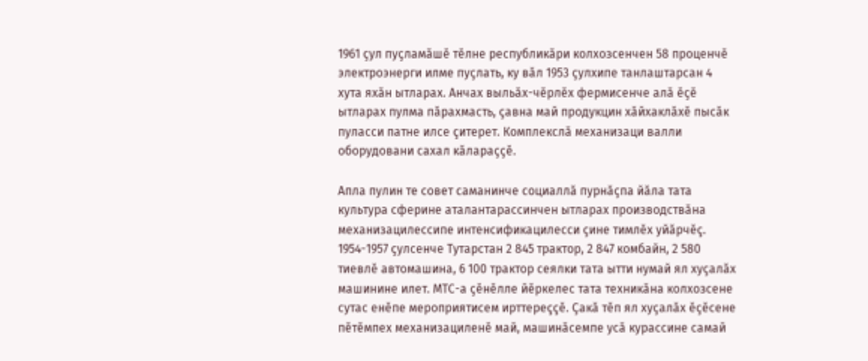1961 ҫул пуҫламӑшӗ тӗлне республикӑри колхозсенчен 58 проценчӗ электроэнерги илме пуҫлать, ку вӑл 1953 ҫулхипе танлаштарсан 4 хута яхӑн ытларах. Анчах выльӑх-чӗрлӗх фермисенче алӑ ӗҫӗ ытларах пулма пӑрахмасть, ҫавна май продукцин хӑйхаклӑхӗ пысӑк пуласси патне илсе çитерет. Комплекслӑ механизаци валли оборудовани сахал кӑлараҫҫӗ.

Апла пулин те совет саманинче социаллӑ пурнӑҫпа йӑла тата культура сферине аталантарассинчен ытларах производствӑна механизацилессипе интенсификацилесси ҫине тимлӗх уйӑрчӗç. 1954-1957 ҫулсенче Тутарстан 2 845 трактор, 2 847 комбайн, 2 580 тиевлӗ автомашина, 6 100 трактор сеялки тата ытти нумай ял хуҫалӑх машинине илет. МТС-а ҫӗнӗлле йӗркелес тата техникӑна колхозсене сутас енӗпе мероприятисем ирттереççӗ. Ҫакӑ тӗп ял хуҫалӑх ӗҫӗсене пӗтӗмпех механизациленӗ май, машинӑсемпе усӑ курассине самай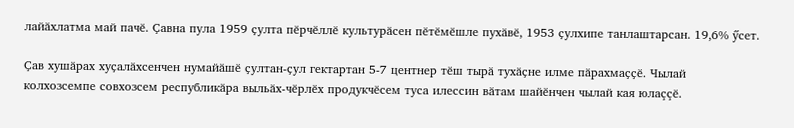лайӑхлатма май пачӗ. Ҫавна пула 1959 ҫулта пӗрчӗллӗ культурӑсен пӗтӗмӗшле пухӑвӗ, 1953 ҫулхипе танлаштарсан. 19,6% ӳсет.

Ҫав хушӑрах хуҫалӑхсенчен нумайӑшӗ ҫултан-ҫул гектартан 5-7 центнер тӗш тырӑ тухӑҫне илме пӑрахмаҫҫӗ. Чылай колхозсемпе совхозсем республикӑра выльӑх-чӗрлӗх продукчӗсем туса илессин вӑтам шайӗнчен чылай кая юлаççӗ.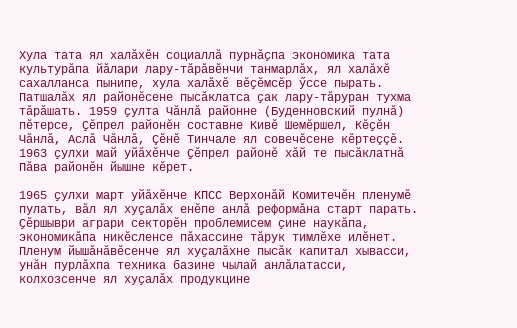Хула тата ял халӑхӗн социаллӑ пурнӑҫпа экономика тата культурӑпа йӑлари лару-тӑрӑвӗнчи танмарлӑх, ял халӑхӗ сахалланса пынипе, хула халӑхӗ вӗҫӗмсӗр ӳссе пырать. Патшалӑх ял районӗсене пысӑклатса ҫак лару-тӑруран тухма тӑрӑшать. 1959 ҫулта Чăнлă районне (Буденновский пулнӑ) пӗтерсе, Ҫӗпрел районӗн составне Кивӗ Шемӗршел, Кӗҫӗн Чăнлă, Аслӑ Чăнлă, Çӗнӗ Тинчале ял совечӗсене кӗртеççӗ. 1963 ҫулхи май уйӑхӗнче Ҫӗпрел районӗ хăй те пысӑклатнӑ Пӑва районӗн йышне кӗрет.

1965 ҫулхи март уйӑхӗнче КПСС Верхонăй Комитечӗн пленумӗ пулать, вӑл ял хуҫалӑх енӗпе анлӑ реформӑна старт парать. Ҫӗршыври аграри секторӗн проблемисем ҫине наукӑпа, экономикăпа никӗсленсе пӑхассине тӑрук тимлӗхе илӗнет. Пленум йышӑнӑвӗсенче ял хуҫалӑхне пысӑк капитал хывасси, унӑн пурлӑхпа техника базине чылай анлӑлатасси, колхозсенче ял хуҫалӑх продукцине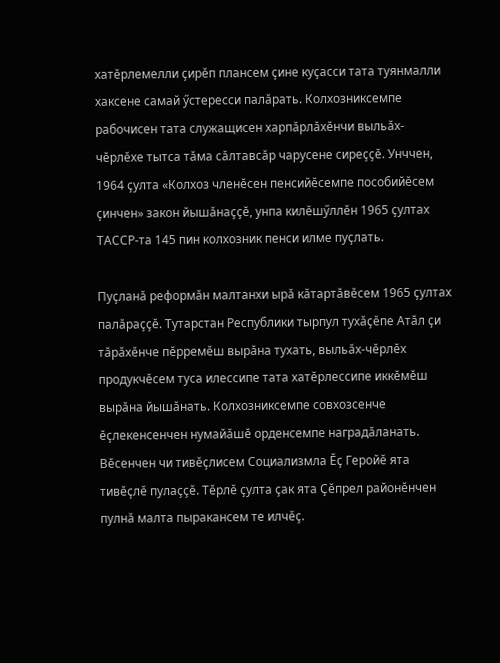хатӗрлемелли ҫирӗп плансем ҫине куҫасси тата туянмалли хаксене самай ӳстересси палӑрать. Колхозниксемпе рабочисен тата служащисен харпӑрлӑхӗнчи выльӑх-чӗрлӗхе тытса тӑма сӑлтавсӑр чарусене сиреççӗ. Унччен, 1964 ҫулта «Колхоз членӗсен пенсийӗсемпе пособийӗсем ҫинчен» закон йышӑнаççӗ, унпа килӗшӳллӗн 1965 ҫултах ТАССР-та 145 пин колхозник пенси илме пуҫлать.

Пуҫланӑ реформӑн малтанхи ырӑ кӑтартӑвӗсем 1965 ҫултах палӑраççӗ. Тутарстан Республики тырпул тухӑҫӗпе Атӑл ҫи тӑрӑхӗнче пӗрремӗш вырӑна тухать, выльӑх-чӗрлӗх продукчӗсем туса илессипе тата хатӗрлессипе иккӗмӗш вырӑна йышӑнать. Колхозниксемпе совхозсенче ӗҫлекенсенчен нумайӑшӗ орденсемпе наградӑланать. Вӗсенчен чи тивӗҫлисем Социализмла Ӗҫ Геройӗ ята тивӗҫлӗ пулаççӗ. Тӗрлӗ ҫулта çак ята Ҫӗпрел районӗнчен пулнă малта пыракансем те илчӗç.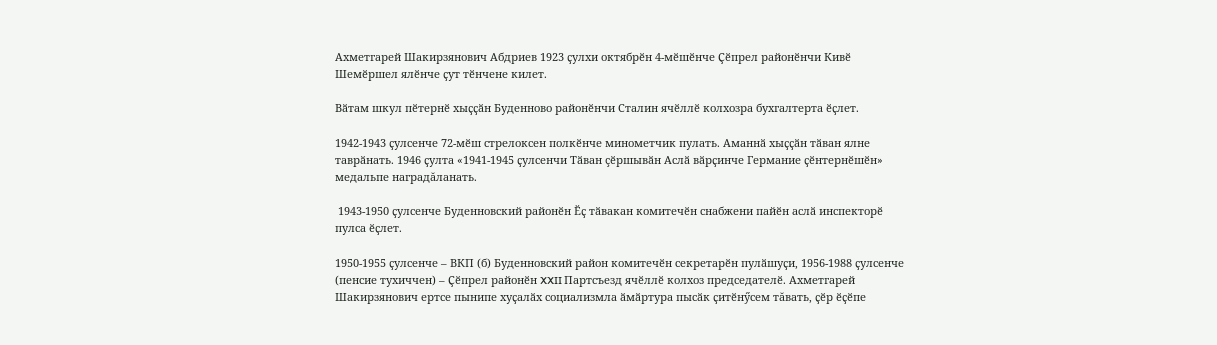Ахметгарей Шакирзянович Абдриев 1923 ҫулхи октябрӗн 4-мӗшӗнче Ҫӗпрел районӗнчи Кивӗ Шемӗршел ялӗнче ҫут тӗнчене килет.

Вӑтам шкул пӗтернӗ хыҫҫӑн Буденново районӗнчи Сталин ячӗллӗ колхозра бухгалтерта ӗҫлет.

1942-1943 ҫулсенче 72-мӗш стрелоксен полкӗнче минометчик пулать. Аманнӑ хыҫҫӑн тӑван ялне таврӑнать. 1946 ҫулта «1941-1945 ҫулсенчи Тӑван çӗршывӑн Аслӑ вӑрҫинче Германие ҫӗнтернӗшӗн» медальпе наградăланать.

 1943-1950 ҫулсенче Буденновский районӗн Ӗҫ тӑвакан комитечӗн снабжени пайӗн аслӑ инспекторӗ пулса ӗҫлет.

1950-1955 ҫулсенче – ВКП (б) Буденновский район комитечӗн секретарӗн пулӑшуҫи, 1956-1988 ҫулсенче (пенсие тухиччен) – Ҫӗпрел районӗн XXII Партсъезд ячӗллӗ колхоз председателӗ. Ахметгарей Шакирзянович ертсе пынипе хуҫалӑх социализмла ӑмӑртура пысӑк ҫитӗнӳсем тăвать, ҫӗр ӗҫӗпе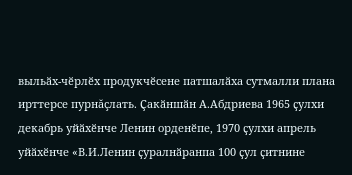выльӑх-чӗрлӗх продукчӗсене патшалӑха сутмалли плана ирттерсе пурнăçлать. Ҫакӑншӑн А.Абдриева 1965 ҫулхи декабрь уйӑхӗнче Ленин орденӗпе, 1970 ҫулхи апрель уйӑхӗнче «В.И.Ленин ҫуралнӑранпа 100 ҫул ҫитнине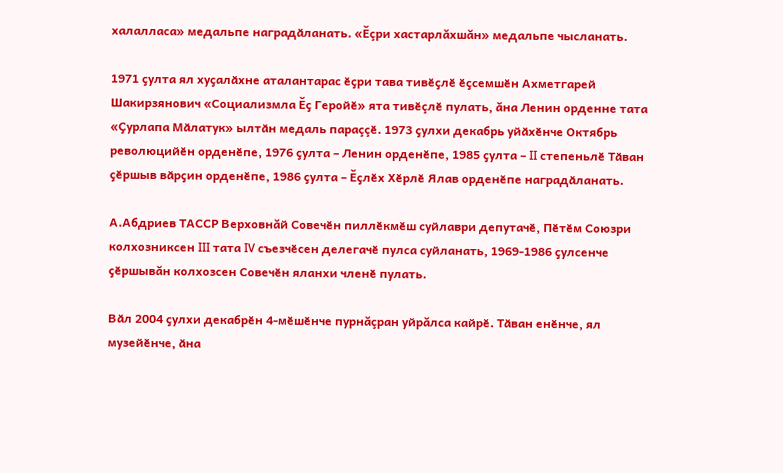халалласа» медальпе наградӑланать. «Ӗçри хастарлăхшăн» медальпе чысланать.

1971 ҫулта ял хуҫалӑхне аталантарас ӗҫри тава тивӗҫлӗ ӗҫсемшӗн Ахметгарей Шакирзянович «Социализмла Ӗҫ Геройӗ» ята тивӗçлӗ пулать, ăна Ленин орденне тата «Ҫурлапа Мӑлатук» ылтӑн медаль параççӗ. 1973 ҫулхи декабрь уйӑхӗнче Октябрь революцийӗн орденӗпе, 1976 ҫулта – Ленин орденӗпе, 1985 ҫулта – II степеньлӗ Тӑван ҫӗршыв вӑрҫин орденӗпе, 1986 ҫулта – Ӗҫлӗх Хӗрлӗ Ялав орденӗпе наградӑланать.

А.Абдриев ТАССР Верховнăй Совечӗн пиллӗкмӗш суйлаври депутачӗ, Пӗтӗм Союзри колхозниксен III тата IV съезчӗсен делегачӗ пулса суйланать, 1969-1986 ҫулсенче ҫӗршывăн колхозсен Совечӗн яланхи членӗ пулать.

Вӑл 2004 ҫулхи декабрӗн 4-мӗшӗнче пурнăçран уйрăлса кайрӗ. Тӑван енӗнче, ял музейӗнче, ӑна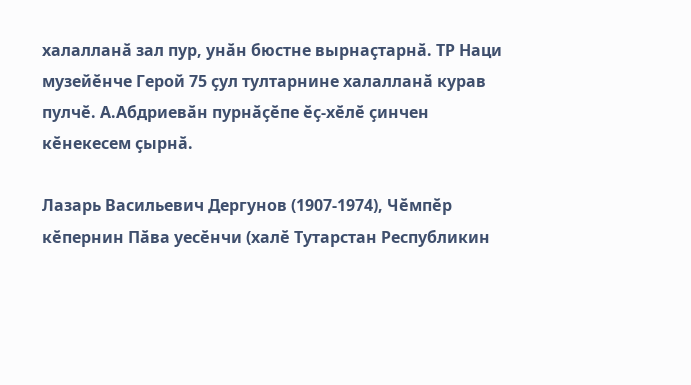халалланӑ зал пур, унӑн бюстне вырнаҫтарнӑ. ТР Наци музейӗнче Герой 75 ҫул тултарнине халалланӑ курав пулчӗ. А.Абдриевӑн пурнӑҫӗпе ӗҫ-хӗлӗ ҫинчен кӗнекесем ҫырнӑ.

Лазарь Васильевич Дергунов (1907-1974), Чӗмпӗр кӗпернин Пӑва уесӗнчи (халӗ Тутарстан Республикин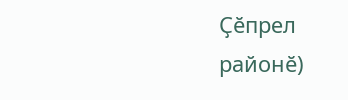Ҫӗпрел районӗ)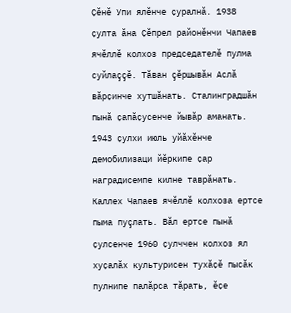Ҫӗнӗ Упи ялӗнче ҫуралнă. 1938 ҫулта ăна Ҫӗпрел районӗнчи Чапаев ячӗллӗ колхоз председателӗ пулма суйлаççӗ. Тӑван çӗршывӑн Аслӑ вӑрҫинче хутшӑнать. Сталинградшӑн пынӑ ҫапӑҫусенче йывӑр аманать. 1943 ҫулхи июль уйӑхӗнче демобилизаци йӗркипе ҫар наградисемпе килне таврӑнать. Каллех Чапаев ячӗллӗ колхоза ертсе пыма пуçлать. Вӑл ертсе пынӑ ҫулсенче 1960 ҫулччен колхоз ял хуҫалӑх культурисен тухӑҫӗ пысӑк пулнипе палӑрса тӑрать, ӗҫе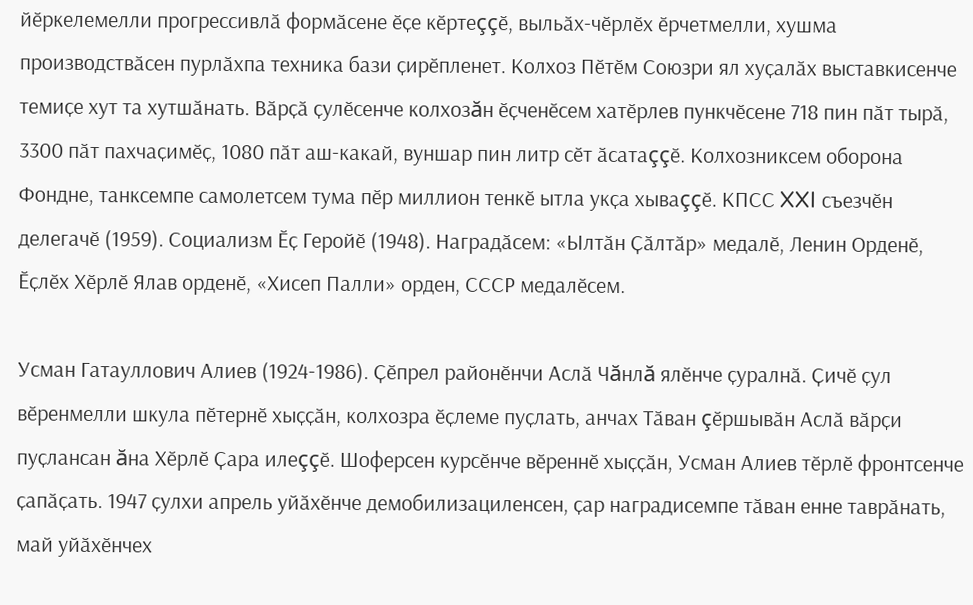йӗркелемелли прогрессивлӑ формӑсене ӗҫе кӗртеççӗ, выльӑх-чӗрлӗх ӗрчетмелли, хушма производствӑсен пурлӑхпа техника бази ҫирӗпленет. Колхоз Пӗтӗм Союзри ял хуҫалӑх выставкисенче темиҫе хут та хутшӑнать. Вӑрҫӑ ҫулӗсенче колхозăн ӗҫченӗсем хатӗрлев пункчӗсене 718 пин пӑт тырӑ, 3300 пӑт пахчаҫимӗҫ, 1080 пӑт аш-какай, вуншар пин литр сӗт ӑсатаççӗ. Колхозниксем оборона Фондне, танксемпе самолетсем тума пӗр миллион тенкӗ ытла укҫа хываççӗ. КПСС XXI съезчӗн делегачӗ (1959). Социализм Ӗҫ Геройӗ (1948). Наградӑсем: «Ылтӑн Ҫӑлтӑр» медалӗ, Ленин Орденӗ, Ӗҫлӗх Хӗрлӗ Ялав орденӗ, «Хисеп Палли» орден, СССР медалӗсем.

Усман Гатауллович Алиев (1924-1986). Ҫӗпрел районӗнчи Аслӑ Чăнлă ялӗнче ҫуралнӑ. Ҫичӗ ҫул вӗренмелли шкула пӗтернӗ хыҫҫӑн, колхозра ӗҫлеме пуҫлать, анчах Тӑван çӗршывӑн Аслӑ вӑрҫи пуҫлансан ăна Хӗрлӗ Ҫара илеççӗ. Шоферсен курсӗнче вӗреннӗ хыҫҫӑн, Усман Алиев тӗрлӗ фронтсенче ҫапӑҫать. 1947 ҫулхи апрель уйӑхӗнче демобилизациленсен, ҫар наградисемпе тӑван енне таврӑнать, май уйӑхӗнчех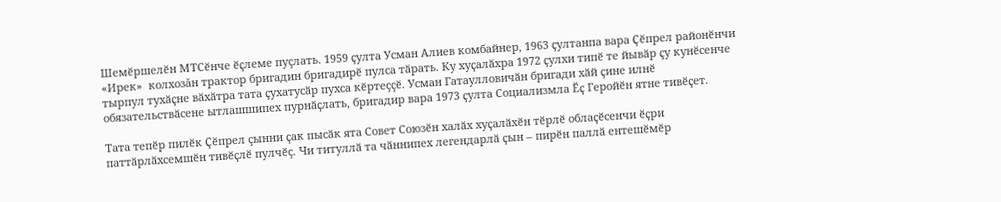Шемӗршелӗн МТСӗнче ӗҫлеме пуçлать. 1959 ҫулта Усман Алиев комбайнер, 1963 ҫултанпа вара Ҫӗпрел районӗнчи «Ирек»  колхозăн трактор бригадин бригадирӗ пулса тӑрать. Ку хуҫалӑхра 1972 ҫулхи типӗ те йывӑр ҫу кунӗсенче тырпул тухӑҫне вӑхӑтра тата ҫухатусӑр пухса кӗртеççӗ. Усман Гатаулловичӑн бригади хӑй ҫине илнӗ обязательствӑсене ытлашшипех пурнӑҫлать, бригадир вара 1973 ҫулта Социализмла Ӗҫ Геройӗн ятне тивӗҫет.

Тата тепӗр пилӗк Ҫӗпрел çынни ҫак пысӑк ята Совет Союзӗн халӑх хуҫалӑхӗн тӗрлӗ облаҫӗсенчи ӗҫри паттӑрлӑхсемшӗн тивӗҫлӗ пулчӗç. Чи титуллӑ та чӑннипех легендарлӑ ҫын – пирӗн паллӑ ентешӗмӗр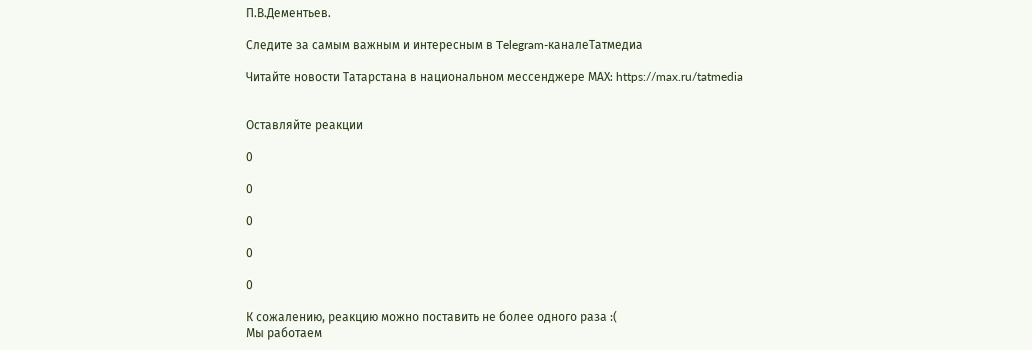П.В.Дементьев.

Следите за самым важным и интересным в Telegram-каналеТатмедиа

Читайте новости Татарстана в национальном мессенджере MАХ: https://max.ru/tatmedia


Оставляйте реакции

0

0

0

0

0

К сожалению, реакцию можно поставить не более одного раза :(
Мы работаем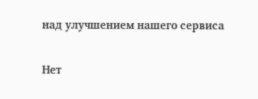над улучшением нашего сервиса

Нет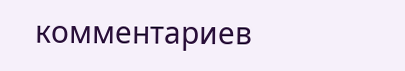комментариев